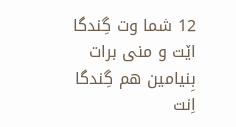12 شما وت گِندگا اێت و منی برات بِنیامین هم گِندگا اِنت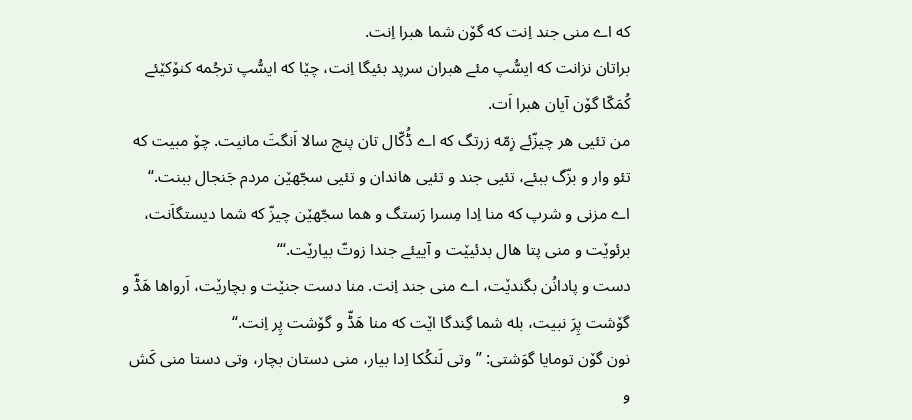که اے منی جند اِنت که گۆن شما هبرا اِنت.
براتان نزانت که ایسُّپ مئے هبران سرپد بئیگا اِنت، چێا که ایسُّپ ترجُمه کنۆکێئے کُمَکّا گۆن آیان هبرا اَت.
من تئیی هر چیزّئے زِمّه زرتگ که اے ڈُکّال تان پنچ سالا اَنگتَ مانیت. چۆ مبیت که تئو وار و بزّگ ببئے، تئیی جند و تئیی هاندان و تئیی سجّهێن مردم جَنجال ببنت.“
اے مزنی و شرپ که منا اِدا مِسرا رَستگ و هما سجّهێن چیزّ که شما دیستگاَنت، برئوێت و منی پتا هال بدئیێت و آییئے جندا زوتّ بیارێت.‘“
دست و پادانُن بگندێت، اے منی جند اِنت. منا دست جنێت و بچارێت، اَرواها هَڈّ و گۆشت پِرَ نبیت، بله شما گِندگا اێت که منا هَڈّ و گۆشت پِر اِنت.“
نون گۆن تومایا گوَشتی: ”وتی لَنکُکا اِدا بیار، منی دستان بچار، وتی دستا منی کَش و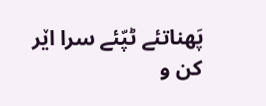پَهناتئے ٹپّئے سرا اێر کن و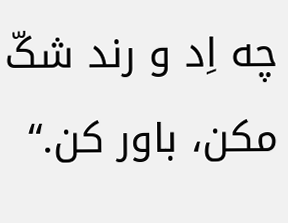چه اِد و رند شکّ مکن، باور کن.“